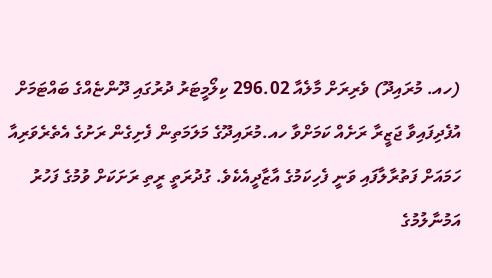(ހއ. މުރައިދޫ) ވެރިރަށް މާލެއާ 296.02 ކިލޯމީޓަރު ދުރުގައި ދޫންޏެއްގެ ބައްޓަމަށް އުފެދިފައިވާ ޖަޒީރާ ރަށެއް ކަމަށްވާ ހއ.މުރައިދޫގެ މަލަމަތިން ފެށިގެން ރަށުގެ އެތެރެވަރިއާ ހަމައަށް ފަތުރާލާފައި ވަނީ ފެހިކަމުގެ އާޒާދީއެކެވެ. ގުދުރަތީ ރީތި ރަށަކަށް ވުމުގެ ފަހުރު އަމުނާލުމުގެ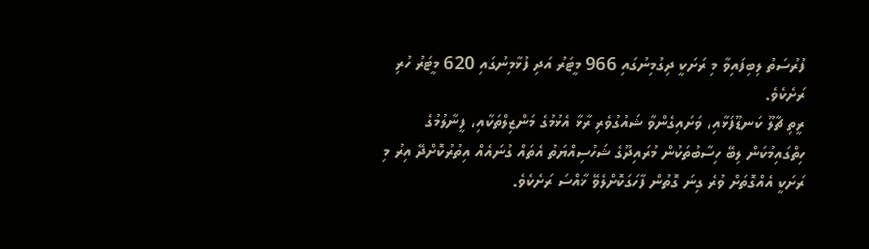ފުރުސަތު ލިބިފައިވާ މި ރަށަކީ ދިގުމިނުގައި 966 މީޓަރު އަދި ފުޅާމިނުގައި 620 މީޓަރު ހުރި ރަށެކެވެ.
ރީތި ޗާލޫ ކަނޑޫފަޅާއި، ވަށައިގެންވާ ޝައުގުވެރި ރާޅާ އެޅުމުގެ މަންޒިލްތަކާއި، ފީނާލުމުގެ ހިތްގައިމުކަން ލިބޭ ހިސާބުތަކުން މުރައިދޫގެ ޝަހުސިއްޔަތު އެތައް ގުނައެއް އިތުރުކޮށްދޭ އިރު މި ރަށަކީ އެއްގޮތަށް ވުރެ ގިނަ ގޮތުން ފާހަގަކޮށްލެވޭ ޚާއްސަ ރަށެކެވެ.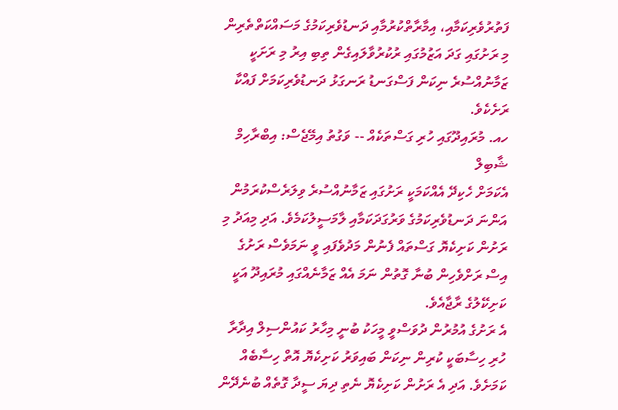ފަތުރުވެރިކަމާއި، އިމާރާތްކުރުމާއި ދަނޑުވެރިކަމުގެ މަސައްކަތްތެރިން މި ރަށުގައި ގަދަ އަޒުމުގައި ރުކުރުވާލައިގެން ތިބި އިރު މި ރަށަކީ ޒަމާނުއްސުރެ ނިކަން ފަސްގަނޑު ރަނގަޅު ދަނޑުވެރިކަމަށް ފައްކާ ރަށެކެވެ.
ހއ. މުރައިދޫގައި ހުރި ގަސްތަކެއް -- ވަގުތު އިމޭޖެސް: އިބްރާހިމް ޝާބިލް
އެކަމަށް ހެކިދޭ އެއްކަމަކީ ރަށުގައި ޒަމާނުއްސުރެ ވިލަރެސްކުރަމުން އަންނަ ދަނޑުވެރިކަމުގެ ވަރުގަދަކަމާއި ލާމަސީލުކަމެވެ. އަދި މިއަދު މި ރަށުން ކަށިކެޔޮ ގަސްތައް ފެނުން މަދުވެފައި ވީ ނަމަވެސް ރަށުގެ އިސް ރަށްވެހިން ބުނާ ގޮތުން ނަމަ އެއް ޒަމާނެއްގައި މުރައިދޫ އަކީ ކަށިކޭލުގެ ރާޖާއެވެ.
އެ ރަށުގެ އުމުރުން ދުވަސްވީ މީހަކު ބުނީ މިހާރު ކައުންސިލް އިދާރާ ހުރި ހިސާބަކީ ކުރިން ނިކަން ބައިވަރު ކަށިކެޔޮ އޮތް ހިސާބެއް ކަމަށެވެ. އަދި އެ ރަށުން ކަށިކެޔޮ ނެތި ދިޔަ ސީދާ ގޮތެއް ބުނެދޭން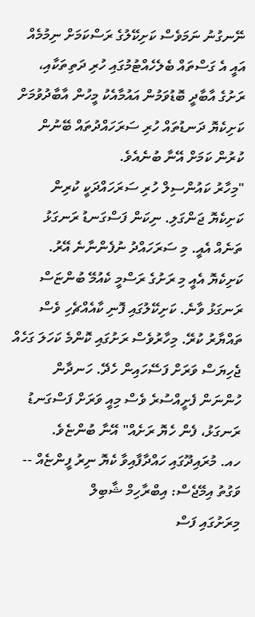ނޭނގުނު ނަމަވެސް ކަށިކޭލުގެ ރަސްކަމަށް ނިމުމެއް އައީ އެ ގަސްތައް ބެލެހެއްޓުމުގައި ހުރި ދަތިތަކާއި، ރަށުގެ އާބާދީ ބޮޑުވަމުން އައުމާއެކު މީހުން އާބާދުވުމަށް ކަށިކެޔޮ ދަނޑުތައް ހުރި ސަރަހައްދުތައް ބޭނުން ކުރުން ކަމަށް އޭނާ ބުނެއެވެ.
"މިހާރު ކައުންސިލް ހުރި ސަރަހައްދަކީ ކުރިން ކަށިކެޔޮ ޖަންގަލި. ނިކަން ފަސްގަނޑު ރަނގަޅު ތަނެއް އެއީ. މި ސަރަހައްދު ނުފެންނާނެ އޭރު. ކަށިކެޔޮ އެއީ މި ރަށުގެ ރަސްމީ ކެއުމޭ ބުންޏަސް ރަނގަޅު ވާނެ. ކަށިކޭލުގައި ފޮނި ކާއެއްޗެހި ވެސް ތައްޔާރު ކުރޭ. މިހާރުވެސް ރަށުގައި ކޮންމެ ކަހަލަ ގަހެއް ޖެހިޔަސް ވަރަށް ފަސޭހައިން ހެދޭ. ހަނދާން ހުންނަން ފެށީއްސުރެ ވެސް މިއީ ވަރަށް ފަސްގަނޑު ރަނގަޅު، ފެން ހެޔޮ ރަށެއް" އޭނާ ބުންޏެވެ.
ހއ. މުރައިދޫގައި ހައްދާފާއިވާ ކެޔޮ ނިރު ފީންޏެއް -- ވަގުތު އިމޭޖެސް: އިބްރާހިމް ޝާބިލް
މިރަށުގައި ފަސް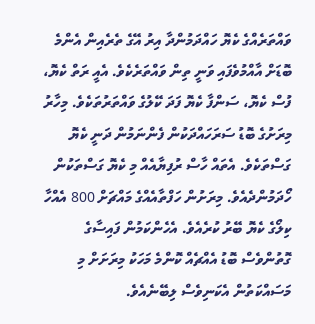ވައްތަރެއްގެ ކެޔޮ ހައްދަމުންދާ އިރު އޭގެ ތެރެއިން އެންމެ ބޮޑަށް އާއްމުވެފައި ވަނީ ތިން ވައްތަރެކެވެ. އެއީ ރަތް ކެޔޮ، ފުސް ކެޔޮ، ސަންފާ ކެޔޮ ފަދަ ކޭލުގެ ވައްތަރުތަކެވެ. މިހާރު މިރަށުގެ ބޮޑު ސަރަހައްދަކުން ފެންނަމުން ދަނީ ކެޔޮ ގަސްތަކެވެ. އެތައް ހާސް ރުފިޔާއެއް މި ކެޔޮ ގަސްތަކުން ހޯދަމުންދެއެވެ. މިރަށުން ހަފްތާއެއްގެ މައްޗަށް 800 އެއްހާ ކިލޯގެ ކެޔޮ ބޭރު ކުރެއެވެ. އެހެންކަމުން ފައިސާގެ ގޮތުންވެސް ބޮޑު އެއްޗެއް ކޮންމެ މަހަކު މިރަށަށް މި މަސައްކަތުން އެކަނިވެސް ލިބޭނެއެވެ.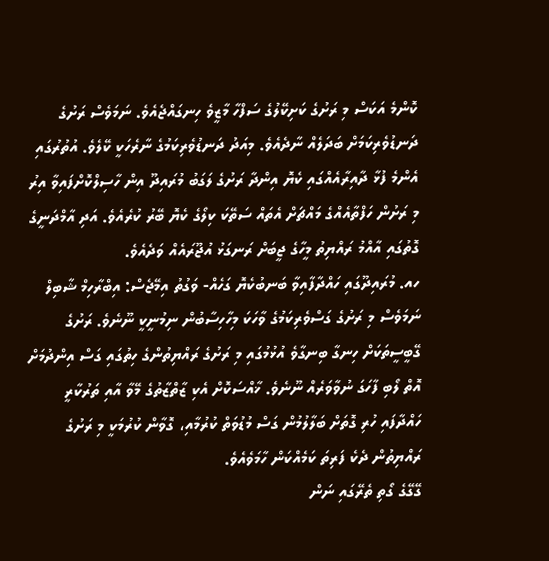ކޮންމެ އަކަސް މި ރަށުގެ ކަށިކޭލުގެ ސަފްހާ މާޒީވެ ހިނގައްޖެއެވެ. ނަމަވެސް ރަށުގެ ދަނޑުވެރިކަމަށް ބަދަލެއް ނާދެއެވެ. މިއަދު ދަނޑުވެރިކަމުގެ ނާރެހަކީ ކޭލެވެ. އުތުރުގައި އެންމެ ފުޅާ ދާއިރާއެއްގައި ކެޔޮ އިންދާ ރަށުގެ ލަގަބު މުރައިދޫ އިން ހާސިލްކޮށްފައިވާ އިރު މި ރަށުން ހަފްތާއެއްގެ މައްޗަށް އެތައް ސަތޭކަ ކިލޯގެ ކެޔޮ ބޭރު ކުރެއެވެ. އަދި އާމްދަނީގެ ގޮތުގައި އާއްމު ރައްޔިތު މީހާގެ ޖީބަށް ރަނގަޅު އުޖޫރައެއް ވަދެއެވެ.
ހއ. މުރައިދޫގައި ހައްދާފާއިވާ ބަނބުކެޔޮ ގަހެއް- ވަގުތު އިމޭޖެސް: އިބްރާހިމް ޝާބިލް
ނަމަވެސް މި ރަށުގެ ގަސްވެރިކަމުގެ ވާހަކަ މިހާހިސާބުން ނިމުނީކީ ނޫނެވެ. ރަށުގެ ގޭބީސީތަކަށް ހިނގާ ބިނގާވެ އުޅުމުގައި މި ރަށުގެ ރައްޔިތުންގެ ހިތުގައި ގަސް އިންދުމަށް އޮތް ލޯބި ފާހަގަ ނުވާވަރެއް ނޫނެވެ. ޚާއްސަކޮށް އެކި ޒާތްޒާތުގެ މޭވާ އާއި ތަރުކާރީ ހައްދާފައި ހުރި ގޮތަށް ބަލާލުމުން ގަސް މުޑުވަތް ކުރުމާއި، ގޮވާން ކުރުމަކީ މި ރަށުގެ ރައްޔިތުން ދެކެ ފަރިތަ ކަމެއްކަން ހާމަވެއެވެ.
ގޭގޭގެ ގޯތި ތެރޭގައި ނަން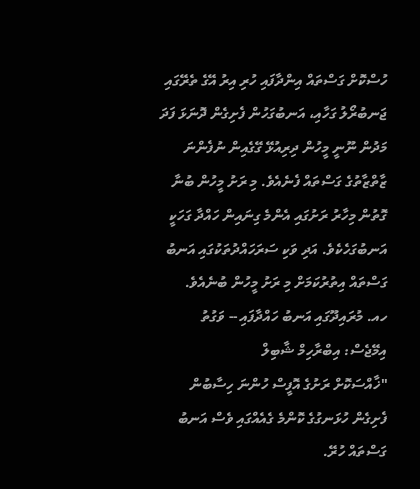ހުސްކޮށް ގަސްތައް އިންދާފައި ހުރި އިރު އޭގެ ތެރޭގައި ޖަނބުރޯލު ގަހާއި، އަނބުގަހުން ފެށިގެން ދޮނަޅަ ފަދަ މަދުން ނޫނީ މީހުން ދިރިއުޅޭ ގޭގެއިން ނުފެންނަ ޒާތްޒާތުގެ ގަސްތައް ފެނެއެވެ. މި ރަށު މީހުން ބުނާ ގޮތުން މިހާރު ރަށުގައި އެންމެ ގިނައިން ހައްދާ ގަހަކީ އަނބުގަހެކެވެ. އަދި ވަކި ސަރަހައްދުތަކުގައި އަނބު ގަސްތައް އިތުރުކަމަށް މި ރަށު މީހުން ބުނެއެވެ.
ހއ. މުރައިދޫގައި އަނބު ހައްދާފައި -- ވަގުތު އިމޭޖެސް: އިބްރާހިމް ޝާބިލް
"ޚާއްސަކޮށް ރަށުގެ އޮފީސް ހުންނަ ހިސާބުން ފެށިގެން ހުޅަނގުގެ ކޮންމެ ގެއެއްގައި ވެސް އަނބު ގަސްތައް ހުރޭ.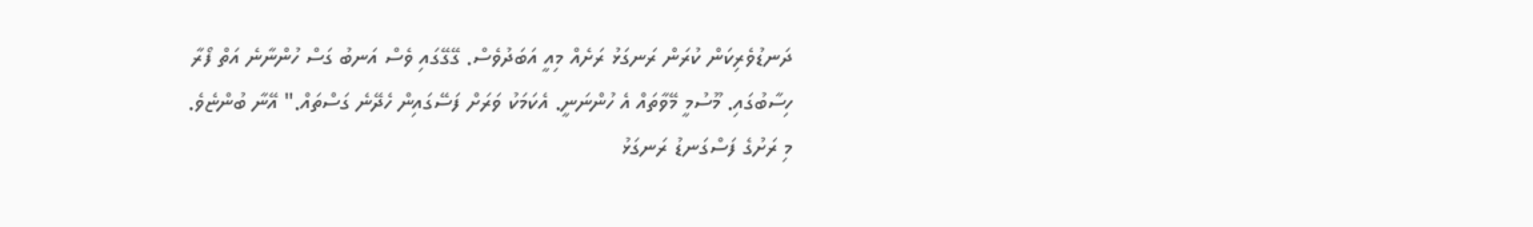ދަނޑުވެރިކަން ކުރަން ރަނގަޅު ރަށެއް މިއީ އަބަދުވެސް. ގޭގޭގައި ވެސް އަނބު ގަސް ހުންނާނެ އަތް ފޯރާ ހިސާބުގައި. މޫސުމީ މޭވާތައް އެ ހުންނަނީ. އެކަމަކު ވަރަށް ފަސޭގައިން ހެދޭނެ ގަސްތައް." އޭނާ ބުންޏެވެ.
މި ރަށުގެ ފަސްގަނޑު ރަނގަޅު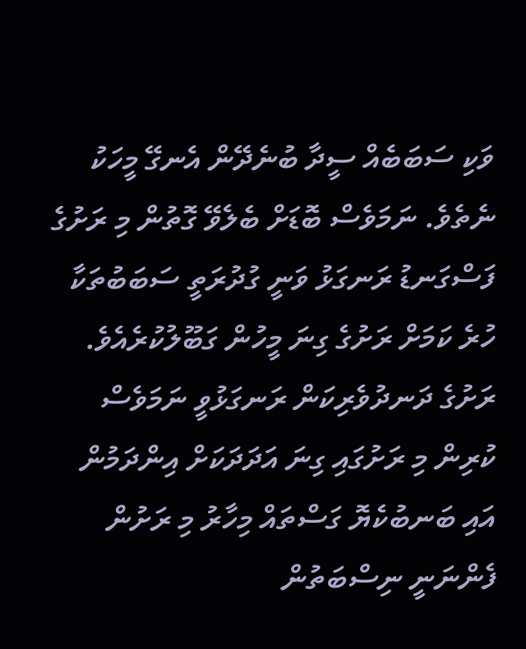ވަކި ސަބަބެއް ސީދާ ބުނެދޭން އެނގޭ މީހަކު ނެތެވެ. ނަމަވެސް ބޮޑަށް ބެލެވޭ ގޮތުން މި ރަށުގެ ފަސްގަނޑު ރަނގަޅު ވަނީ ގުދުރަތީ ސަބަބުތަކާ ހުރެ ކަމަށް ރަށުގެ ގިނަ މީހުން ގަބޫލުކުރެއެވެ. ރަށުގެ ދަނދުވެރިކަން ރަނގަޅުވީ ނަމަވެސް ކުރިން މި ރަށުގައި ގިނަ އަދަދަކަށް އިންދަމުން އައި ބަނބުކެޔޮ ގަސްތައް މިހާރު މި ރަށުން ފެންނަނީ ނިސްބަތުން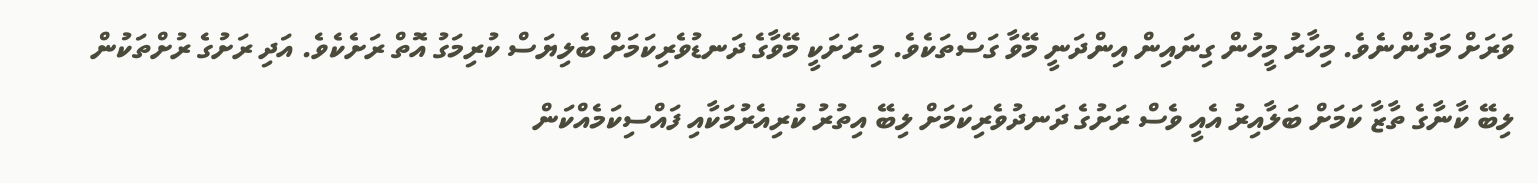ވަރަށް މަދުންނެވެ. މިހާރު މީހުން ގިނައިން އިންދަނީ މޭވާ ގަސްތަކެވެ. މި ރަށަކީ މޭވާގެ ދަނޑުވެރިކަމަށް ބެލިޔަސް ކުރިމަގު އޮތް ރަށެކެވެ. އަދި ރަށުގެ ރުށްތަކުން ލިބޭ ކާނާގެ ތާޒާ ކަމަށް ބަލާއިރު އެއީ ވެސް ރަށުގެ ދަނދުވެރިކަމަށް ލިބޭ އިތުރު ކުރިއެރުމަކާއި ފައްސިކަމެއްކަން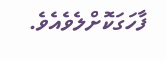ފާހަގަކޮށްލެވެއެވެ.